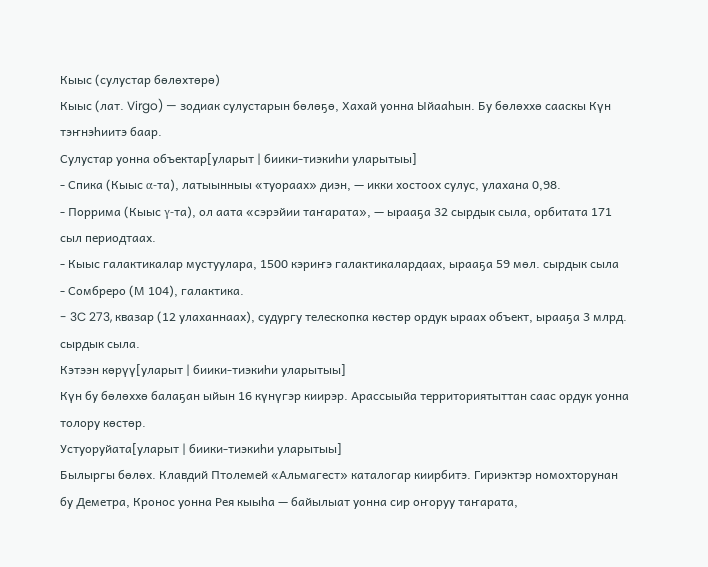Кыыс (сулустар бөлөхтөрө)
Кыыс (лат. Virgo) — зодиак сулустарын бөлөҕө, Хахай уонна Ыйааһын. Бу бөлөххө сааскы Күн тэҥнэһиитэ баар.
Сулустар уонна объектар[уларыт | биики-тиэкиһи уларытыы]
- Спика (Кыыс α-та), латыынныы «туораах» диэн, — икки хостоох сулус, улахана 0,98.
- Поррима (Кыыс γ-та), ол аата «сэрэйии таҥарата», — ырааҕа 32 сырдык сыла, орбитата 171 сыл периодтаах.
- Кыыс галактикалар мустуулара, 1500 кэриҥэ галактикалардаах, ырааҕа 59 мөл. сырдык сыла
- Сомбреро (М 104), галактика.
- 3C 273, квазар (12 улаханнаах), судургу телескопка көстөр ордук ыраах объект, ырааҕа 3 млрд. сырдык сыла.
Кэтээн көрүү[уларыт | биики-тиэкиһи уларытыы]
Күн бу бөлөххө балаҕан ыйын 16 күнүгэр киирэр. Арассыыйа территориятыттан саас ордук уонна толору көстөр.
Устуоруйата[уларыт | биики-тиэкиһи уларытыы]
Былыргы бөлөх. Клавдий Птолемей «Альмагест» каталогар киирбитэ. Гириэктэр номохторунан бу Деметра, Кронос уонна Рея кыыһа — байылыат уонна сир оҥоруу таҥарата,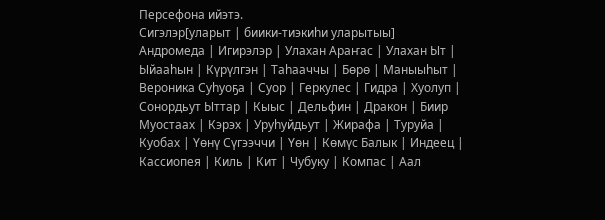Персефона ийэтэ.
Сигэлэр[уларыт | биики-тиэкиһи уларытыы]
Андромеда | Игирэлэр | Улахан Араҥас | Улахан Ыт | Ыйааһын | Күрүлгэн | Таһааччы | Бөрө | Маныыһыт | Вероника Суһуоҕа | Суор | Геркулес | Гидра | Хуолуп | Сонордьут Ыттар | Кыыс | Дельфин | Дракон | Биир Муостаах | Кэрэх | Уруһуйдьут | Жирафа | Туруйа | Куобах | Үөнү Сүгээччи | Үөн | Көмүс Балык | Индеец | Кассиопея | Киль | Кит | Чубуку | Компас | Аал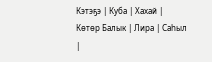Кэтэҕэ | Куба | Хахай | Көтөр Балык | Лира | Саһыл |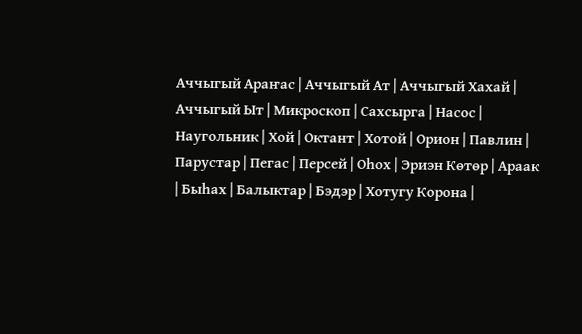Аччыгый Араҥас | Аччыгый Ат | Аччыгый Хахай | Аччыгый Ыт | Микроскоп | Сахсырга | Насос | Наугольник | Хой | Октант | Хотой | Орион | Павлин | Парустар | Пегас | Персей | Оһох | Эриэн Көтөр | Араак | Быһах | Балыктар | Бэдэр | Хотугу Корона |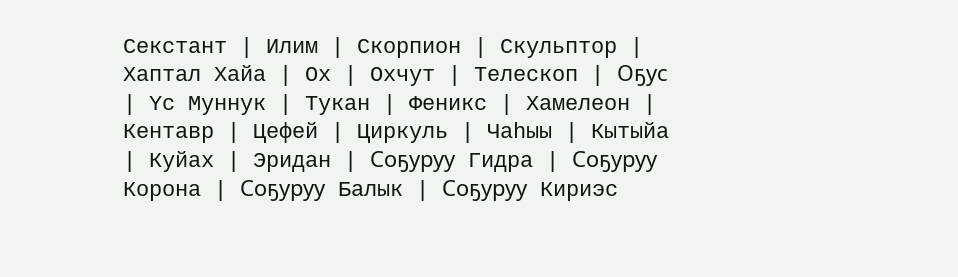Секстант | Илим | Скорпион | Скульптор | Хаптал Хайа | Ох | Охчут | Телескоп | Оҕус | Үс Муннук | Тукан | Феникс | Хамелеон | Кентавр | Цефей | Циркуль | Чаһыы | Кытыйа | Куйах | Эридан | Соҕуруу Гидра | Соҕуруу Корона | Соҕуруу Балык | Соҕуруу Кириэс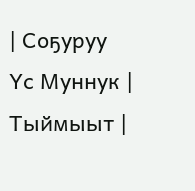| Соҕуруу Үс Муннук | Тыймыыт |